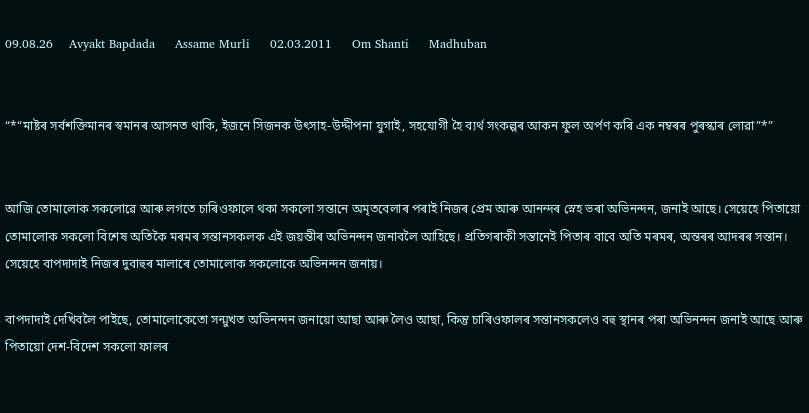09.08.26    Avyakt Bapdada     Assame Murli     02.03.2011     Om Shanti     Madhuban


“*“মাষ্টৰ সৰ্বশক্তিমানৰ স্বমানৰ আসনত থাকি, ইজনে সিজনক উৎসাহ-উদ্দীপনা যুগাই, সহযোগী হৈ ব্যৰ্থ সংকল্পৰ আকন ফুল অৰ্পণ কৰি এক নম্বৰৰ পুৰস্কাৰ লোৱা”*”


আজি তোমালোক সকলোৱে আৰু লগতে চাৰিওফালে থকা সকলো সন্তানে অমৃতবেলাৰ পৰাই নিজৰ প্ৰেম আৰু আনন্দৰ স্নেহ ভৰা অভিনন্দন, জনাই আছে। সেয়েহে পিতায়ো তোমালোক সকলো বিশেষ অতিকৈ মৰমৰ সন্তানসকলক এই জয়ন্তীৰ অভিনন্দন জনাবলৈ আহিছে। প্ৰতিগৰাকী সন্তানেই পিতাৰ বাবে অতি মৰমৰ, অন্তৰৰ আদৰৰ সন্তান। সেয়েহে বাপদাদাই নিজৰ দুবাহুৰ মালাৰে তোমালোক সকলোকে অভিনন্দন জনায়।

বাপদাদাই দেখিবলৈ পাইছে, তোমালোকেতো সন্মুখত অভিনন্দন জনায়ো আছা আৰু লৈও আছা, কিন্তু চাৰিওফালৰ সন্তানসকলেও বহু স্থানৰ পৰা অভিনন্দন জনাই আছে আৰু পিতায়ো দেশ-বিদেশ সকলো ফালৰ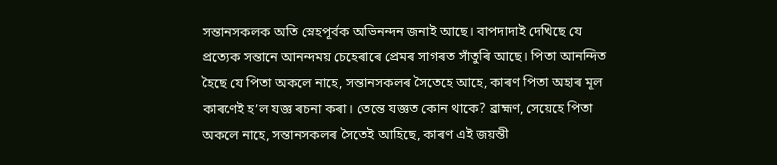সন্তানসকলক অতি স্নেহপূৰ্বক অভিনন্দন জনাই আছে। বাপদাদাই দেখিছে যে প্ৰত্যেক সন্তানে আনন্দময় চেহেৰাৰে প্ৰেমৰ সাগৰত সাঁতুৰি আছে। পিতা আনন্দিত হৈছে যে পিতা অকলে নাহে, সন্তানসকলৰ সৈতেহে আহে, কাৰণ পিতা অহাৰ মূল কাৰণেই হ’ল যজ্ঞ ৰচনা কৰা। তেন্তে যজ্ঞত কোন থাকে? ব্ৰাহ্মণ, সেয়েহে পিতা অকলে নাহে, সন্তানসকলৰ সৈতেই আহিছে, কাৰণ এই জয়ন্তী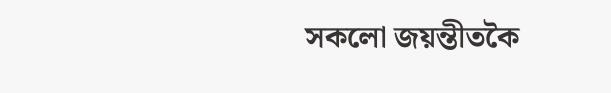সকলো জয়ন্তীতকৈ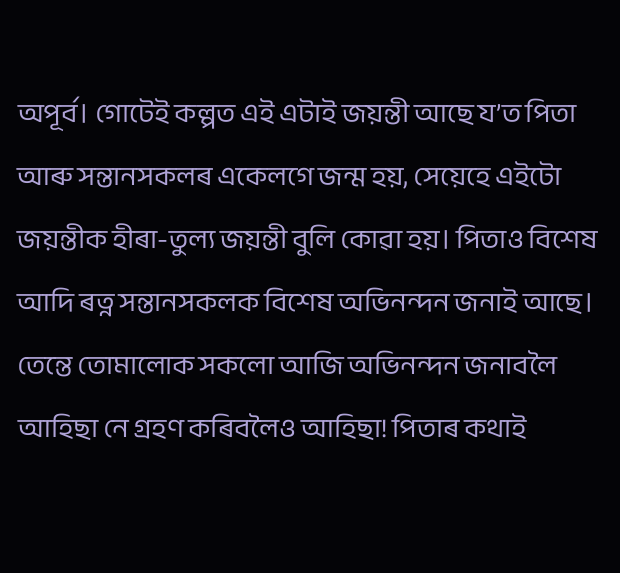অপূৰ্ব। গোটেই কল্পত এই এটাই জয়ন্তী আছে য’ত পিতা আৰু সন্তানসকলৰ একেলগে জন্ম হয়, সেয়েহে এইটো জয়ন্তীক হীৰা-তুল্য জয়ন্তী বুলি কোৱা হয়। পিতাও বিশেষ আদি ৰত্ন সন্তানসকলক বিশেষ অভিনন্দন জনাই আছে। তেন্তে তোমালোক সকলো আজি অভিনন্দন জনাবলৈ আহিছা নে গ্ৰহণ কৰিবলৈও আহিছা! পিতাৰ কথাই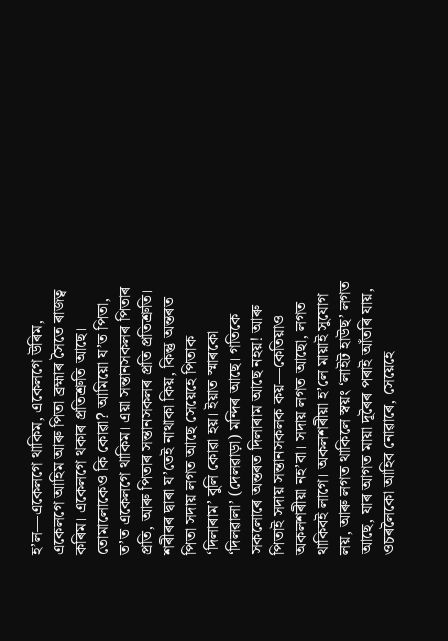হ’ল—একেলগে থাকিম, একেলগে উৰিম, একেলগে আহিম আৰু পিতা ব্ৰহ্মাৰ সৈতে ৰাজত্ব কৰিম। একেলগে থকাৰ প্ৰতিশ্ৰুতি আছে। তোমালোকেও কি কোৱা? আমিয়ো য’ত পিতা, ত’ত একেলগে থাকিম। এয়া সন্তানসকলৰ পিতাৰ প্ৰতি, আৰু পিতাৰ সন্তানসকলৰ প্ৰতি প্ৰতিশ্ৰুতি। শৰীৰৰ দ্বাৰা য’তেই নাথাকা কিয়, কিন্তু অন্তৰত পিতা সদায় লগত আছে সেয়েহে পিতাক ‘দিলাৰাম’ বুলি কোৱা হয়। ইয়াত স্মাৰকো ‘দিলৱালা’ (দেলৱাড়া) মন্দিৰ আছে। গতিকে সকলোৰে অন্তৰত দিলাৰাম আছে নহয়! আৰু পিতাই সদায় সন্তানসকলক কয়—কেতিয়াও অকলশৰীয়া নহ’বা। সদায় লগত আছো, লগত থাকিবই লাগে। অকলশৰীয়া হ’লে মায়াই সুযোগ লয়, আৰু লগত থাকিলে স্বয়ং ‘লাইট হাউছ’ লগত আছে, যাৰ আগত মায়া দূৰৈৰ পৰাই আঁতৰি যায়, ওচৰলৈকো আহিব নোৱাৰে, সেয়েহে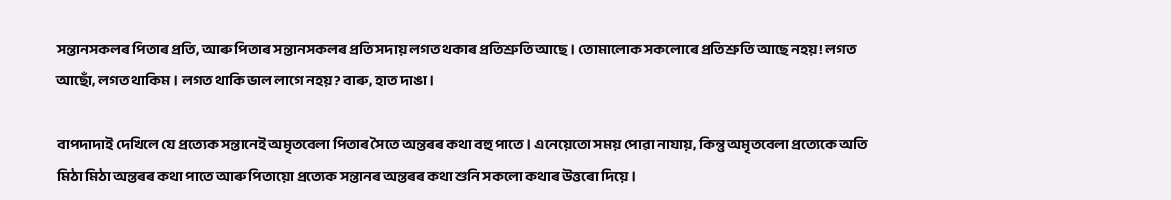সন্তানসকলৰ পিতাৰ প্ৰতি, আৰু পিতাৰ সন্তানসকলৰ প্ৰতি সদায় লগত থকাৰ প্ৰতিশ্ৰুতি আছে। তোমালোক সকলোৰে প্ৰতিশ্ৰুতি আছে নহয়! লগত আছোঁ, লগত থাকিম। লগত থাকি ভাল লাগে নহয়? বাৰু, হাত দাঙা।

বাপদাদাই দেখিলে যে প্ৰত্যেক সন্তানেই অমৃতবেলা পিতাৰ সৈতে অন্তৰৰ কথা বহু পাতে। এনেয়েতো সময় পোৱা নাযায়, কিন্তু অমৃতবেলা প্ৰত্যেকে অতি মিঠা মিঠা অন্তৰৰ কথা পাতে আৰু পিতায়ো প্ৰত্যেক সন্তানৰ অন্তৰৰ কথা শুনি সকলো কথাৰ উত্তৰো দিয়ে।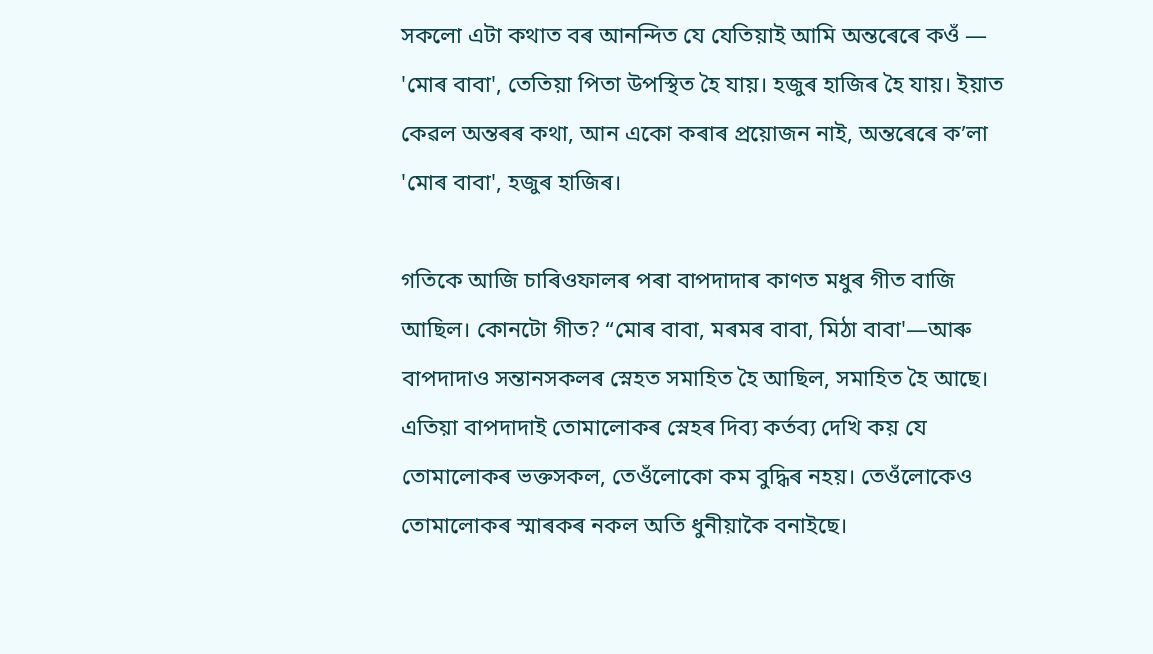সকলো এটা কথাত বৰ আনন্দিত যে যেতিয়াই আমি অন্তৰেৰে কওঁ — 'মোৰ বাবা', তেতিয়া পিতা উপস্থিত হৈ যায়। হজুৰ হাজিৰ হৈ যায়। ইয়াত কেৱল অন্তৰৰ কথা, আন একো কৰাৰ প্ৰয়োজন নাই, অন্তৰেৰে ক’লা 'মোৰ বাবা', হজুৰ হাজিৰ।

গতিকে আজি চাৰিওফালৰ পৰা বাপদাদাৰ কাণত মধুৰ গীত বাজি আছিল। কোনটো গীত? “মোৰ বাবা, মৰমৰ বাবা, মিঠা বাবা'—আৰু বাপদাদাও সন্তানসকলৰ স্নেহত সমাহিত হৈ আছিল, সমাহিত হৈ আছে। এতিয়া বাপদাদাই তোমালোকৰ স্নেহৰ দিব্য কৰ্তব্য দেখি কয় যে তোমালোকৰ ভক্তসকল, তেওঁলোকো কম বুদ্ধিৰ নহয়। তেওঁলোকেও তোমালোকৰ স্মাৰকৰ নকল অতি ধুনীয়াকৈ বনাইছে।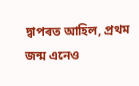দ্বাপৰত আহিল, প্ৰথম জন্ম এনেও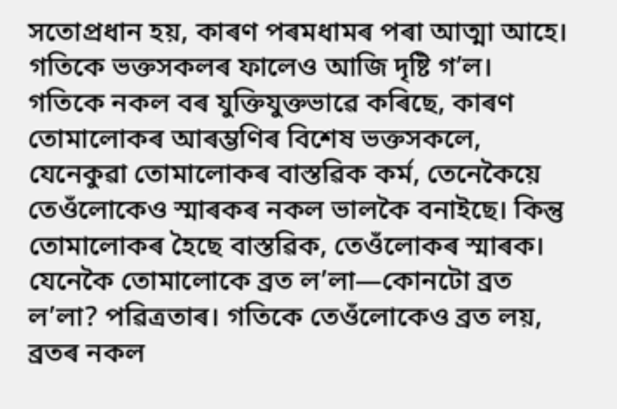সতোপ্ৰধান হয়, কাৰণ পৰমধামৰ পৰা আত্মা আহে। গতিকে ভক্তসকলৰ ফালেও আজি দৃষ্টি গ’ল। গতিকে নকল বৰ যুক্তিযুক্তভাৱে কৰিছে, কাৰণ তোমালোকৰ আৰম্ভণিৰ বিশেষ ভক্তসকলে, যেনেকুৱা তোমালোকৰ বাস্তৱিক কৰ্ম, তেনেকৈয়ে তেওঁলোকেও স্মাৰকৰ নকল ভালকৈ বনাইছে। কিন্তু তোমালোকৰ হৈছে বাস্তৱিক, তেওঁলোকৰ স্মাৰক। যেনেকৈ তোমালোকে ব্ৰত ল’লা—কোনটো ব্ৰত ল’লা? পৱিত্ৰতাৰ। গতিকে তেওঁলোকেও ব্ৰত লয়, ব্ৰতৰ নকল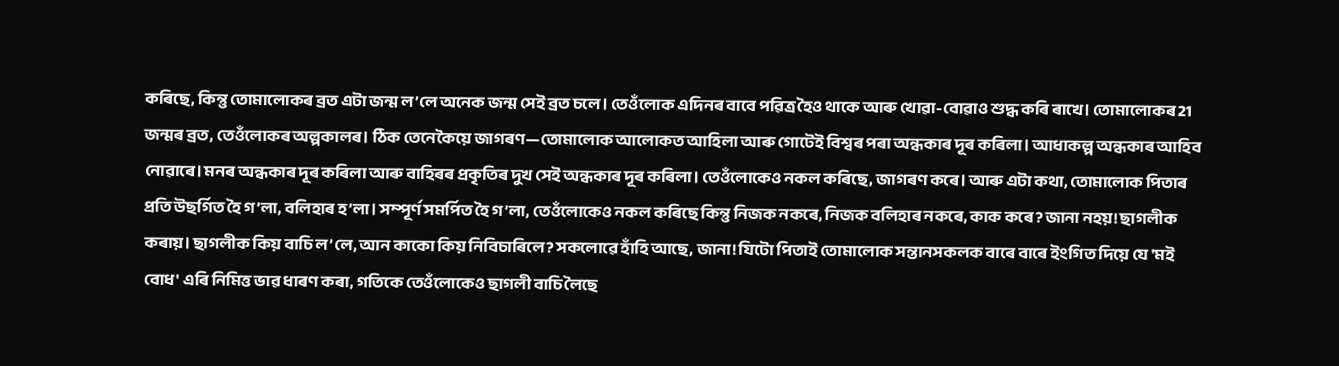কৰিছে, কিন্তু তোমালোকৰ ব্ৰত এটা জন্ম ল’লে অনেক জন্ম সেই ব্ৰত চলে। তেওঁলোক এদিনৰ বাবে পৱিত্ৰ হৈও থাকে আৰু খোৱা-বোৱাও শুদ্ধ কৰি ৰাখে। তোমালোকৰ 21 জন্মৰ ব্ৰত, তেওঁলোকৰ অল্পকালৰ। ঠিক তেনেকৈয়ে জাগৰণ—তোমালোক আলোকত আহিলা আৰু গোটেই বিশ্বৰ পৰা অন্ধকাৰ দূৰ কৰিলা। আধাকল্প অন্ধকাৰ আহিব নোৱাৰে। মনৰ অন্ধকাৰ দূৰ কৰিলা আৰু বাহিৰৰ প্ৰকৃতিৰ দুখ সেই অন্ধকাৰ দূৰ কৰিলা। তেওঁলোকেও নকল কৰিছে, জাগৰণ কৰে। আৰু এটা কথা, তোমালোক পিতাৰ প্ৰতি উছৰ্গিত হৈ গ’লা, বলিহাৰ হ’লা। সম্পূৰ্ণ সমৰ্পিত হৈ গ’লা, তেওঁলোকেও নকল কৰিছে কিন্তু নিজক নকৰে, নিজক বলিহাৰ নকৰে, কাক কৰে? জানা নহয়! ছাগলীক কৰায়। ছাগলীক কিয় বাচি ল’লে, আন কাকো কিয় নিবিচাৰিলে? সকলোৱে হাঁহি আছে, জানা! যিটো পিতাই তোমালোক সন্তানসকলক বাৰে বাৰে ইংগিত দিয়ে যে 'মই বোধ' এৰি নিমিত্ত ভাৱ ধাৰণ কৰা, গতিকে তেওঁলোকেও ছাগলী বাচি লৈছে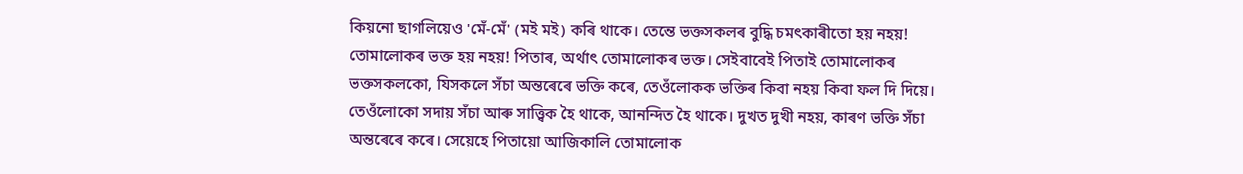কিয়নো ছাগলিয়েও 'মেঁ-মেঁ' (মই মই) কৰি থাকে। তেন্তে ভক্তসকলৰ বুদ্ধি চমৎকাৰীতো হয় নহয়! তোমালোকৰ ভক্ত হয় নহয়! পিতাৰ, অৰ্থাৎ তোমালোকৰ ভক্ত। সেইবাবেই পিতাই তোমালোকৰ ভক্তসকলকো, যিসকলে সঁচা অন্তৰেৰে ভক্তি কৰে, তেওঁলোকক ভক্তিৰ কিবা নহয় কিবা ফল দি দিয়ে। তেওঁলোকো সদায় সঁচা আৰু সাত্ত্বিক হৈ থাকে, আনন্দিত হৈ থাকে। দুখত দুখী নহয়, কাৰণ ভক্তি সঁচা অন্তৰেৰে কৰে। সেয়েহে পিতায়ো আজিকালি তোমালোক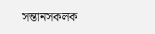সন্তানসকলক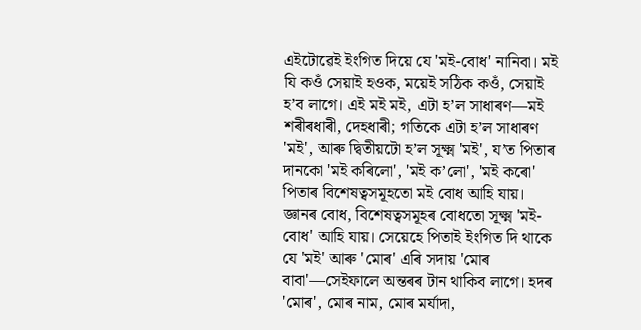এইটোৱেই ইংগিত দিয়ে যে 'মই-বোধ' নানিবা। মই যি কওঁ সেয়াই হওক, ময়েই সঠিক কওঁ, সেয়াই হ’ব লাগে। এই মই মই, এটা হ’ল সাধাৰণ—মই শৰীৰধাৰী, দেহধাৰী; গতিকে এটা হ’ল সাধাৰণ 'মই', আৰু দ্বিতীয়টো হ’ল সূক্ষ্ম 'মই', য’ত পিতাৰ দানকো 'মই কৰিলো', 'মই ক’লো', 'মই কৰো' পিতাৰ বিশেষত্বসমূহতো মই বোধ আহি যায়। জ্ঞানৰ বোধ, বিশেষত্বসমূহৰ বোধতো সূক্ষ্ম 'মই-বোধ' আহি যায়। সেয়েহে পিতাই ইংগিত দি থাকে যে 'মই' আৰু 'মোৰ' এৰি সদায় 'মোৰ বাবা'—সেইফালে অন্তৰৰ টান থাকিব লাগে। হদৰ 'মোৰ', মোৰ নাম, মোৰ মৰ্যাদা,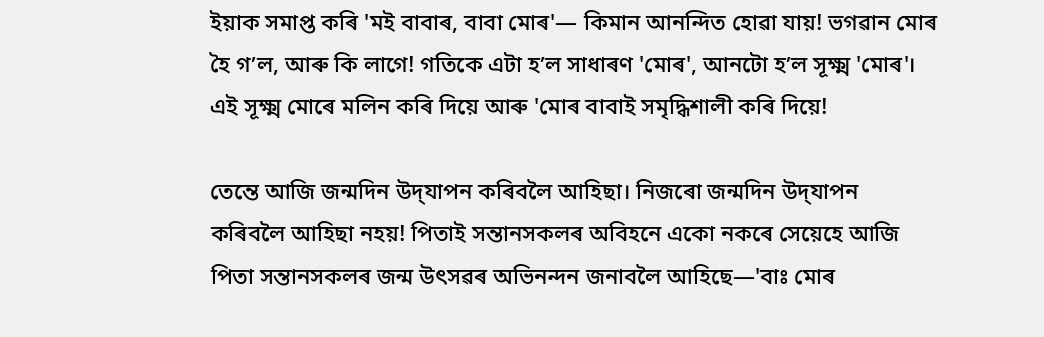ইয়াক সমাপ্ত কৰি 'মই বাবাৰ, বাবা মোৰ'— কিমান আনন্দিত হোৱা যায়! ভগৱান মোৰ হৈ গ’ল, আৰু কি লাগে! গতিকে এটা হ’ল সাধাৰণ 'মোৰ', আনটো হ’ল সূক্ষ্ম 'মোৰ'। এই সূক্ষ্ম মোৰে মলিন কৰি দিয়ে আৰু 'মোৰ বাবাই সমৃদ্ধিশালী কৰি দিয়ে!

তেন্তে আজি জন্মদিন উদ্‌যাপন কৰিবলৈ আহিছা। নিজৰো জন্মদিন উদ্‌যাপন কৰিবলৈ আহিছা নহয়! পিতাই সন্তানসকলৰ অবিহনে একো নকৰে সেয়েহে আজি পিতা সন্তানসকলৰ জন্ম উৎসৱৰ অভিনন্দন জনাবলৈ আহিছে—'বাঃ মোৰ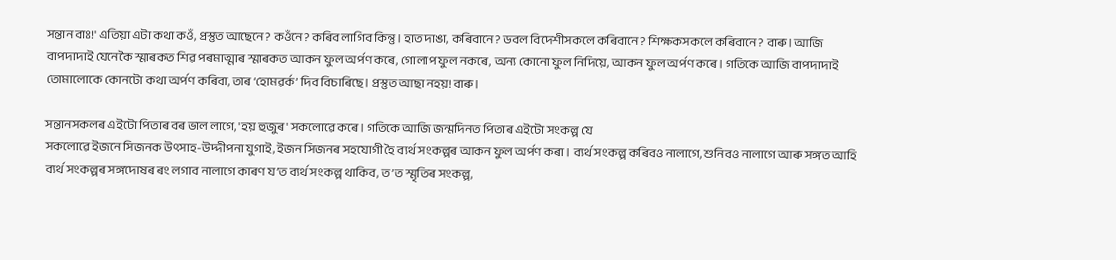সন্তান বাঃ!' এতিয়া এটা কথা কওঁ, প্ৰস্তুত আছেনে? কওঁনে? কৰিব লাগিব কিন্তু। হাত দাঙা, কৰিবানে? ডবল বিদেশীসকলে কৰিবানে? শিক্ষকসকলে কৰিবানে? বাৰু। আজি বাপদাদাই যেনেকৈ স্মাৰকত শিৱ পৰমাত্মাৰ স্মাৰকত আকন ফুল অৰ্পণ কৰে, গোলাপ ফুল নকৰে, অন্য কোনো ফুল নিদিয়ে, আকন ফুল অৰ্পণ কৰে। গতিকে আজি বাপদাদাই তোমালোকে কোনটো কথা অৰ্পণ কৰিবা, তাৰ ‘হোমৱৰ্ক’ দিব বিচাৰিছে। প্ৰস্তুত আছা নহয়! বাৰু।

সন্তানসকলৰ এইটো পিতাৰ বৰ ভাল লাগে, 'হয় হুজুৰ' সকলোৱে কৰে। গতিকে আজি জন্মদিনত পিতাৰ এইটো সংকল্প যে
সকলোৱে ইজনে সিজনক উৎসাহ-উদ্দীপনা যুগাই, ইজন সিজনৰ সহযোগী হৈ ব্যৰ্থ সংকল্পৰ আকন ফুল অৰ্পণ কৰা। ব্যৰ্থ সংকল্প কৰিবও নালাগে, শুনিবও নালাগে আৰু সঙ্গত আহি ব্যৰ্থ সংকল্পৰ সঙ্গদোষৰ ৰং লগাব নালাগে কাৰণ য’ত ব্যৰ্থ সংকল্প থাকিব, ত’ত স্মৃতিৰ সংকল্প,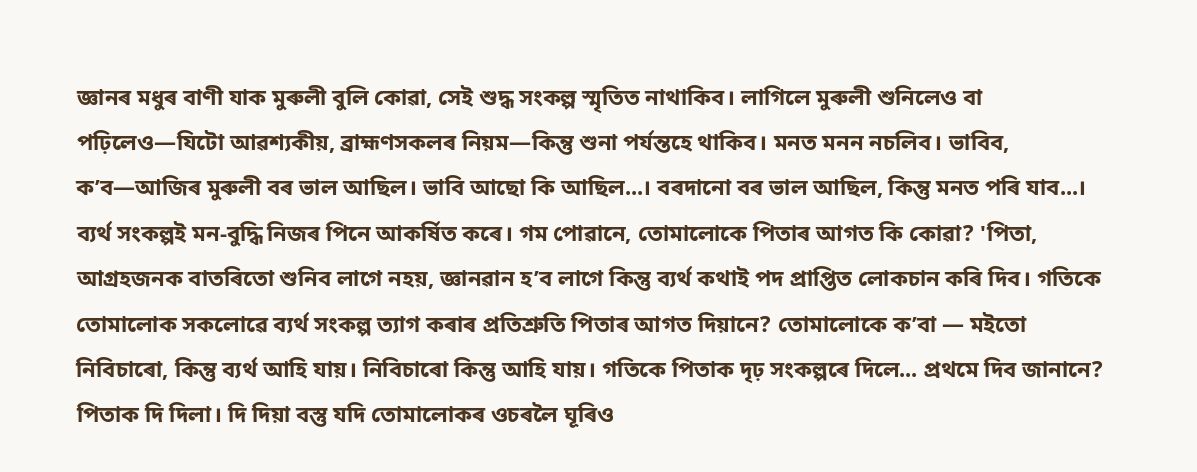জ্ঞানৰ মধুৰ বাণী যাক মুৰুলী বুলি কোৱা, সেই শুদ্ধ সংকল্প স্মৃতিত নাথাকিব। লাগিলে মুৰুলী শুনিলেও বা পঢ়িলেও—যিটো আৱশ্যকীয়, ব্ৰাহ্মণসকলৰ নিয়ম—কিন্তু শুনা পৰ্যন্তহে থাকিব। মনত মনন নচলিব। ভাবিব, ক’ব—আজিৰ মুৰুলী বৰ ভাল আছিল। ভাবি আছো কি আছিল...। বৰদানো বৰ ভাল আছিল, কিন্তু মনত পৰি যাব...। ব্যৰ্থ সংকল্পই মন-বুদ্ধি নিজৰ পিনে আকৰ্ষিত কৰে। গম পোৱানে, তোমালোকে পিতাৰ আগত কি কোৱা? 'পিতা, আগ্ৰহজনক বাতৰিতো শুনিব লাগে নহয়, জ্ঞানৱান হ’ব লাগে কিন্তু ব্যৰ্থ কথাই পদ প্ৰাপ্তিত লোকচান কৰি দিব। গতিকে তোমালোক সকলোৱে ব্যৰ্থ সংকল্প ত্যাগ কৰাৰ প্ৰতিশ্ৰুতি পিতাৰ আগত দিয়ানে? তোমালোকে ক’বা — মইতো নিবিচাৰো, কিন্তু ব্যৰ্থ আহি যায়। নিবিচাৰো কিন্তু আহি যায়। গতিকে পিতাক দৃঢ় সংকল্পৰে দিলে... প্ৰথমে দিব জানানে? পিতাক দি দিলা। দি দিয়া বস্তু যদি তোমালোকৰ ওচৰলৈ ঘূৰিও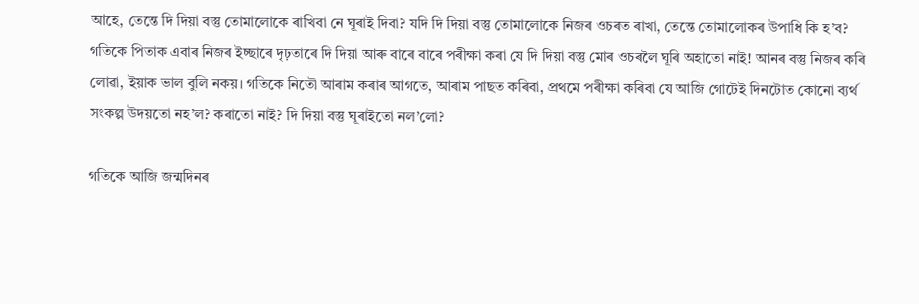আহে, তেন্তে দি দিয়া বস্তু তোমালোকে ৰাখিবা নে ঘূৰাই দিবা? যদি দি দিয়া বস্তু তোমালোকে নিজৰ ওচৰত ৰাখা, তেন্তে তোমালোকৰ উপাধি কি হ’ব? গতিকে পিতাক এবাৰ নিজৰ ইচ্ছাৰে দৃঢ়তাৰে দি দিয়া আৰু বাৰে বাৰে পৰীক্ষা কৰা যে দি দিয়া বস্তু মোৰ ওচৰলৈ ঘূৰি অহাতো নাই! আনৰ বস্তু নিজৰ কৰি লোৱা, ইয়াক ভাল বুলি নকয়। গতিকে নিতৌ আৰাম কৰাৰ আগতে, আৰাম পাছত কৰিবা, প্ৰথমে পৰীক্ষা কৰিবা যে আজি গোটেই দিনটোত কোনো ব্যৰ্থ সংকল্প উদয়তো নহ’ল? কৰাতো নাই? দি দিয়া বস্তু ঘূৰাইতো নল’লো?

গতিকে আজি জন্মদিনৰ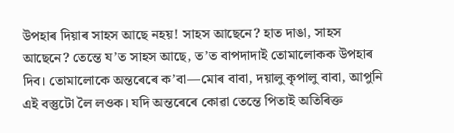উপহাৰ দিয়াৰ সাহস আছে নহয়! সাহস আছেনে? হাত দাঙা, সাহস আছেনে? তেন্তে য’ত সাহস আছে, ত’ত বাপদাদাই তোমালোকক উপহাৰ দিব। তোমালোকে অন্তৰেৰে ক’বা—মোৰ বাবা, দয়ালু কৃপালু বাবা, আপুনি এই বস্তুটো লৈ লওক। যদি অন্তৰেৰে কোৱা তেন্তে পিতাই অতিৰিক্ত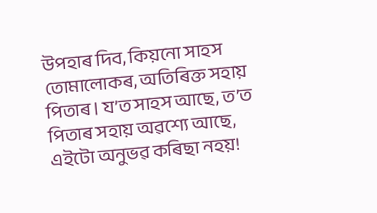উপহাৰ দিব, কিয়নো সাহস তোমালোকৰ, অতিৰিক্ত সহায় পিতাৰ। য’ত সাহস আছে, ত’ত পিতাৰ সহায় অৱশ্যে আছে, এইটো অনুভৱ কৰিছা নহয়!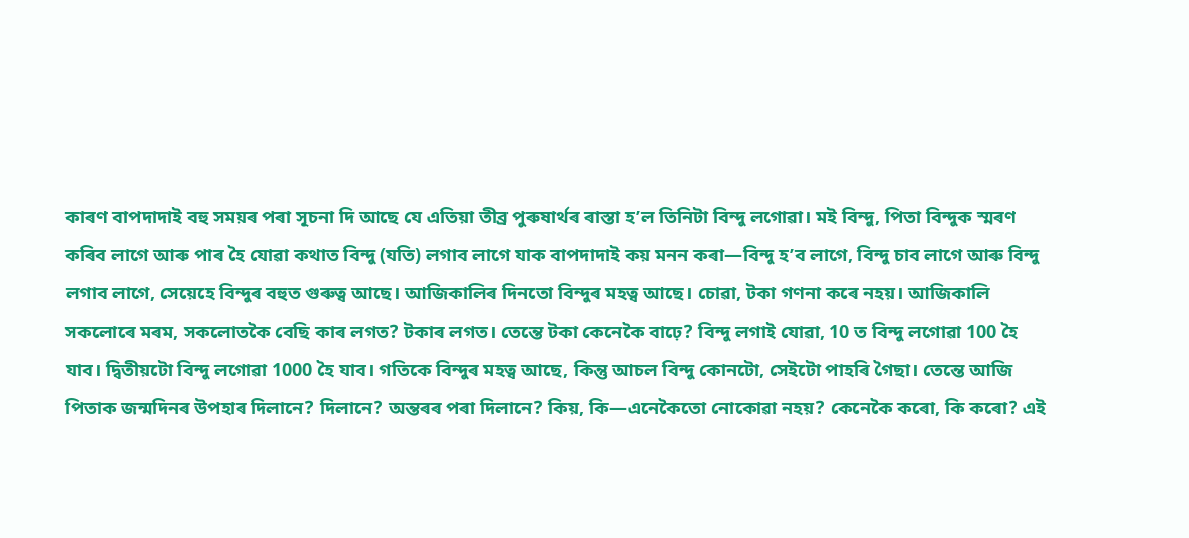কাৰণ বাপদাদাই বহু সময়ৰ পৰা সূচনা দি আছে যে এতিয়া তীব্ৰ পুৰুষাৰ্থৰ ৰাস্তা হ’ল তিনিটা বিন্দু লগোৱা। মই বিন্দু, পিতা বিন্দুক স্মৰণ কৰিব লাগে আৰু পাৰ হৈ যোৱা কথাত বিন্দু (যতি) লগাব লাগে যাক বাপদাদাই কয় মনন কৰা—বিন্দু হ’ব লাগে, বিন্দু চাব লাগে আৰু বিন্দু লগাব লাগে, সেয়েহে বিন্দুৰ বহুত গুৰুত্ব আছে। আজিকালিৰ দিনতো বিন্দুৰ মহত্ব আছে। চোৱা, টকা গণনা কৰে নহয়। আজিকালি সকলোৰে মৰম, সকলোতকৈ বেছি কাৰ লগত? টকাৰ লগত। তেন্তে টকা কেনেকৈ বাঢ়ে? বিন্দু লগাই যোৱা, 10 ত বিন্দু লগোৱা 100 হৈ যাব। দ্বিতীয়টো বিন্দু লগোৱা 1000 হৈ যাব। গতিকে বিন্দুৰ মহত্ব আছে, কিন্তু আচল বিন্দু কোনটো, সেইটো পাহৰি গৈছা। তেন্তে আজি পিতাক জন্মদিনৰ উপহাৰ দিলানে? দিলানে? অন্তৰৰ পৰা দিলানে? কিয়, কি—এনেকৈতো নোকোৱা নহয়? কেনেকৈ কৰো, কি কৰো? এই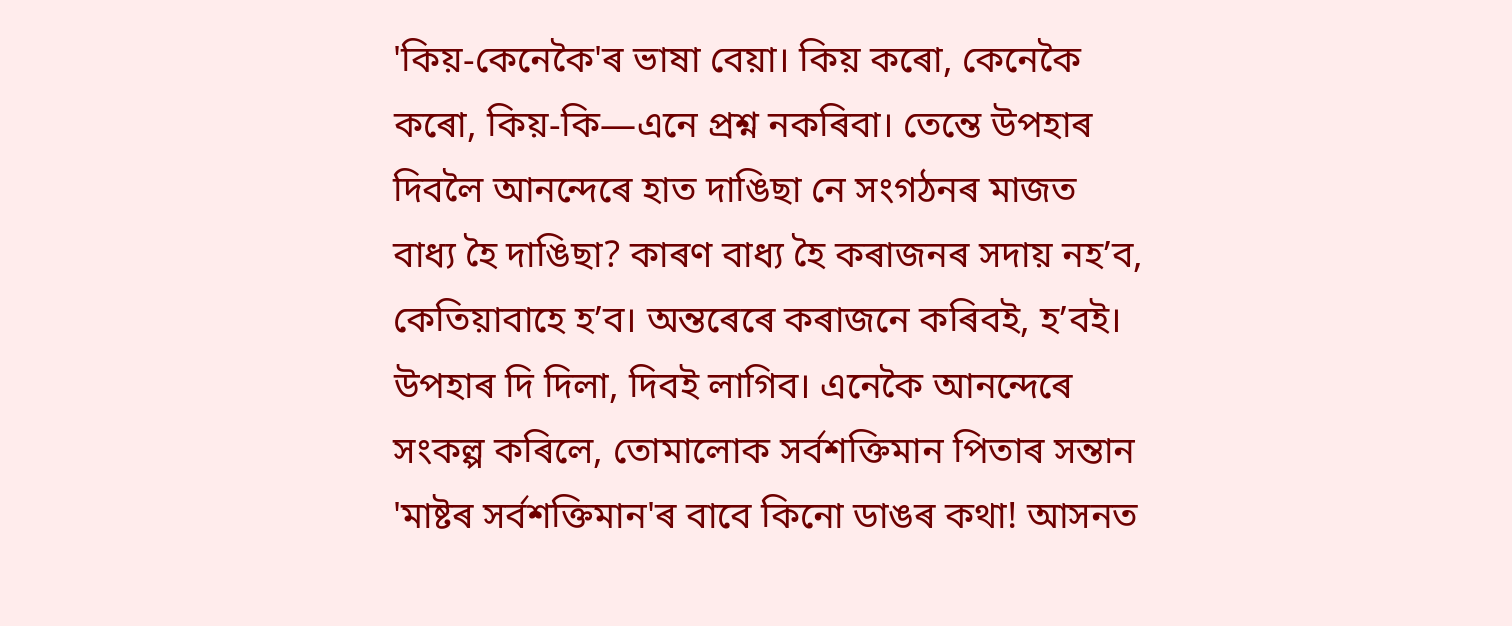'কিয়-কেনেকৈ'ৰ ভাষা বেয়া। কিয় কৰো, কেনেকৈ কৰো, কিয়-কি—এনে প্ৰশ্ন নকৰিবা। তেন্তে উপহাৰ দিবলৈ আনন্দেৰে হাত দাঙিছা নে সংগঠনৰ মাজত বাধ্য হৈ দাঙিছা? কাৰণ বাধ্য হৈ কৰাজনৰ সদায় নহ’ব, কেতিয়াবাহে হ’ব। অন্তৰেৰে কৰাজনে কৰিবই, হ’বই। উপহাৰ দি দিলা, দিবই লাগিব। এনেকৈ আনন্দেৰে সংকল্প কৰিলে, তোমালোক সৰ্বশক্তিমান পিতাৰ সন্তান 'মাষ্টৰ সৰ্বশক্তিমান'ৰ বাবে কিনো ডাঙৰ কথা! আসনত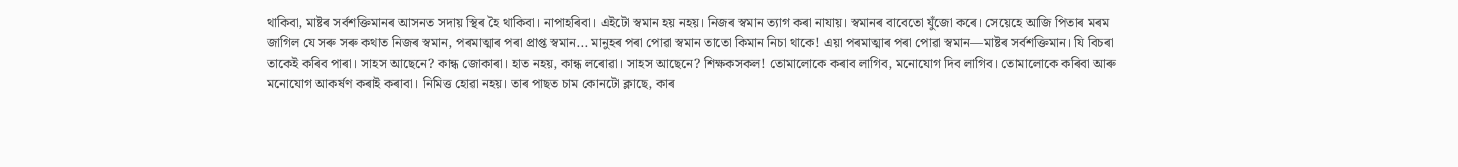থাকিবা, মাষ্টৰ সৰ্বশক্তিমানৰ আসনত সদায় স্থিৰ হৈ থাকিবা। নাপাহৰিবা। এইটো স্বমান হয় নহয়। নিজৰ স্বমান ত্যাগ কৰা নাযায়। স্বমানৰ বাবেতো যুঁজো কৰে। সেয়েহে আজি পিতাৰ মৰম জাগিল যে সৰু সৰু কথাত নিজৰ স্বমান, পৰমাত্মাৰ পৰা প্ৰাপ্ত স্বমান... মানুহৰ পৰা পোৱা স্বমান তাতো কিমান নিচা থাকে! এয়া পৰমাত্মাৰ পৰা পোৱা স্বমান—মাষ্টৰ সৰ্বশক্তিমান। যি বিচৰা তাকেই কৰিব পাৰা। সাহস আছেনে? কান্ধ জোকাৰা। হাত নহয়, কান্ধ লৰোৱা। সাহস আছেনে? শিক্ষকসকল! তোমালোকে কৰাব লাগিব, মনোযোগ দিব লাগিব। তোমালোকে কৰিবা আৰু মনোযোগ আকৰ্ষণ কৰাই কৰাবা। নিমিত্ত হোৱা নহয়। তাৰ পাছত চাম কোনটো ক্লাছে, কাৰ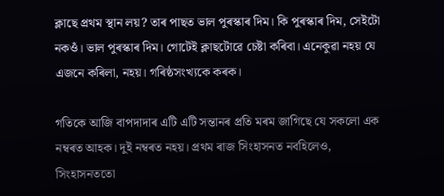ক্লাছে প্ৰথম স্থান লয়? তাৰ পাছত ভাল পুৰস্কাৰ দিম। কি পুৰস্কাৰ দিম, সেইটো নকওঁ। ভাল পুৰস্কাৰ দিম। গোটেই ক্লাছটোৱে চেষ্টা কৰিবা। এনেকুৱা নহয় যে এজনে কৰিলা, নহয়। গৰিষ্ঠসংখ্যকে কৰক।

গতিকে আজি বাপদাদাৰ এটি এটি সন্তানৰ প্ৰতি মৰম জাগিছে যে সকলো এক নম্বৰত আহক। দুই নম্বৰত নহয়। প্ৰথম ৰাজ সিংহাসনত নবহিলেও, সিংহাসনততো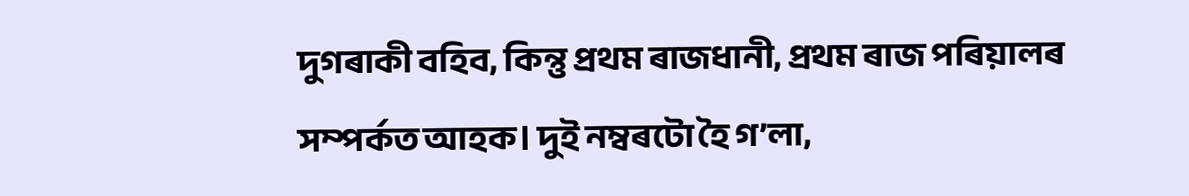দুগৰাকী বহিব, কিন্তু প্ৰথম ৰাজধানী, প্ৰথম ৰাজ পৰিয়ালৰ সম্পৰ্কত আহক। দুই নম্বৰটো হৈ গ’লা,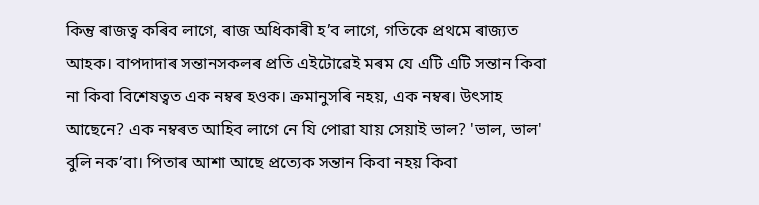কিন্তু ৰাজত্ব কৰিব লাগে, ৰাজ অধিকাৰী হ’ব লাগে, গতিকে প্ৰথমে ৰাজ্যত আহক। বাপদাদাৰ সন্তানসকলৰ প্ৰতি এইটোৱেই মৰম যে এটি এটি সন্তান কিবা না কিবা বিশেষত্বত এক নম্বৰ হওক। ক্ৰমানুসৰি নহয়, এক নম্বৰ। উৎসাহ আছেনে? এক নম্বৰত আহিব লাগে নে যি পোৱা যায় সেয়াই ভাল? 'ভাল, ভাল' বুলি নক’বা। পিতাৰ আশা আছে প্ৰত্যেক সন্তান কিবা নহয় কিবা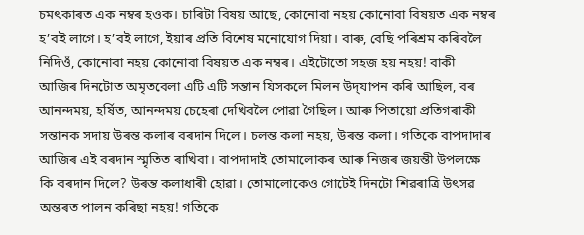চমৎকাৰত এক নম্বৰ হওক। চাৰিটা বিষয় আছে, কোনোবা নহয় কোনোবা বিষয়ত এক নম্বৰ হ’বই লাগে। হ’বই লাগে, ইয়াৰ প্ৰতি বিশেষ মনোযোগ দিয়া। বাৰু, বেছি পৰিশ্ৰম কৰিবলৈ নিদিওঁ, কোনোবা নহয় কোনোবা বিষয়ত এক নম্বৰ। এইটোতো সহজ হয় নহয়! বাকী আজিৰ দিনটোত অমৃতবেলা এটি এটি সন্তান যিসকলে মিলন উদ্‌যাপন কৰি আছিল, বৰ আনন্দময়, হৰ্ষিত, আনন্দময় চেহেৰা দেখিবলৈ পোৱা গৈছিল। আৰু পিতায়ো প্ৰতিগৰাকী সন্তানক সদায় উৰন্ত কলাৰ বৰদান দিলে। চলন্ত কলা নহয়, উৰন্ত কলা। গতিকে বাপদাদাৰ আজিৰ এই বৰদান স্মৃতিত ৰাখিবা। বাপদাদাই তোমালোকৰ আৰু নিজৰ জয়ন্তী উপলক্ষে কি বৰদান দিলে? উৰন্ত কলাধাৰী হোৱা। তোমালোকেও গোটেই দিনটো শিৱৰাত্ৰি উৎসৱ অন্তৰত পালন কৰিছা নহয়! গতিকে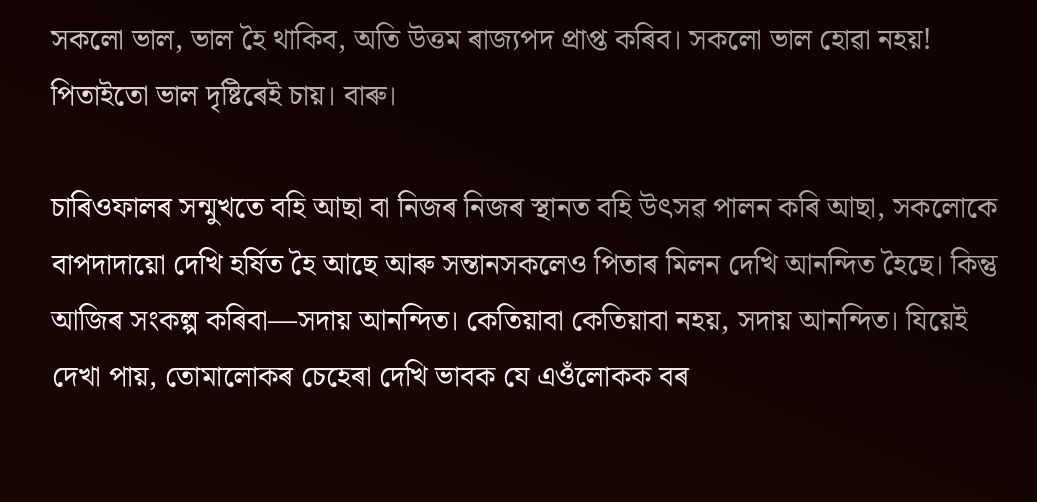সকলো ভাল, ভাল হৈ থাকিব, অতি উত্তম ৰাজ্যপদ প্ৰাপ্ত কৰিব। সকলো ভাল হোৱা নহয়! পিতাইতো ভাল দৃষ্টিৰেই চায়। বাৰু।

চাৰিওফালৰ সন্মুখতে বহি আছা বা নিজৰ নিজৰ স্থানত বহি উৎসৱ পালন কৰি আছা, সকলোকে বাপদাদায়ো দেখি হৰ্ষিত হৈ আছে আৰু সন্তানসকলেও পিতাৰ মিলন দেখি আনন্দিত হৈছে। কিন্তু আজিৰ সংকল্প কৰিবা—সদায় আনন্দিত। কেতিয়াবা কেতিয়াবা নহয়, সদায় আনন্দিত। যিয়েই দেখা পায়, তোমালোকৰ চেহেৰা দেখি ভাবক যে এওঁলোকক বৰ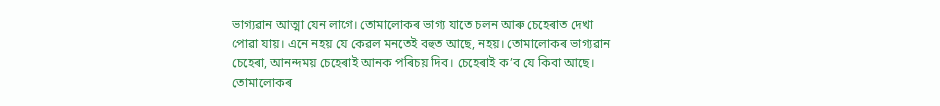ভাগ্যৱান আত্মা যেন লাগে। তোমালোকৰ ভাগ্য যাতে চলন আৰু চেহেৰাত দেখা পোৱা যায়। এনে নহয় যে কেৱল মনতেই বহুত আছে, নহয়। তোমালোকৰ ভাগ্যৱান চেহেৰা, আনন্দময় চেহেৰাই আনক পৰিচয় দিব। চেহেৰাই ক’ব যে কিবা আছে। তোমালোকৰ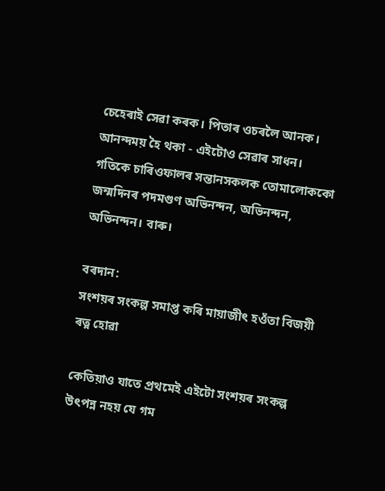চেহেৰাই সেৱা কৰক। পিতাৰ ওচৰলৈ আনক। আনন্দময় হৈ থকা - এইটোও সেৱাৰ সাধন। গতিকে চাৰিওফালৰ সন্তানসকলক তোমালোককো জন্মদিনৰ পদমগুণ অভিনন্দন, অভিনন্দন, অভিনন্দন। বাৰু।

বৰদান:
সংশয়ৰ সংকল্প সমাপ্ত কৰি মায়াজীৎ হওঁতা বিজয়ী ৰত্ন হোৱা

কেতিয়াও যাতে প্ৰথমেই এইটো সংশয়ৰ সংকল্প উৎপন্ন নহয় যে গম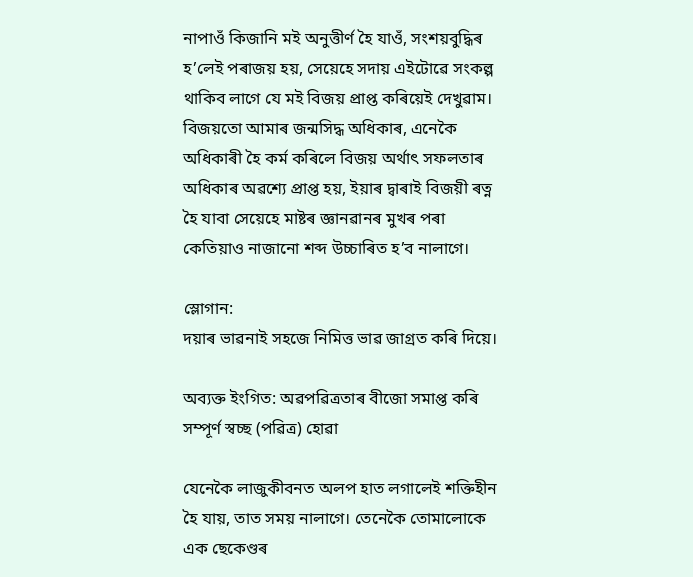নাপাওঁ কিজানি মই অনুত্তীৰ্ণ হৈ যাওঁ, সংশয়বুদ্ধিৰ হ’লেই পৰাজয় হয়, সেয়েহে সদায় এইটোৱে সংকল্প থাকিব লাগে যে মই বিজয় প্ৰাপ্ত কৰিয়েই দেখুৱাম। বিজয়তো আমাৰ জন্মসিদ্ধ অধিকাৰ, এনেকৈ অধিকাৰী হৈ কৰ্ম কৰিলে বিজয় অৰ্থাৎ সফলতাৰ অধিকাৰ অৱশ্যে প্ৰাপ্ত হয়, ইয়াৰ দ্বাৰাই বিজয়ী ৰত্ন হৈ যাবা সেয়েহে মাষ্টৰ জ্ঞানৱানৰ মুখৰ পৰা কেতিয়াও নাজানো শব্দ উচ্চাৰিত হ’ব নালাগে।

স্লোগান:
দয়াৰ ভাৱনাই সহজে নিমিত্ত ভাৱ জাগ্ৰত কৰি দিয়ে।

অব্যক্ত ইংগিত: অৱপৱিত্ৰতাৰ বীজো সমাপ্ত কৰি সম্পূৰ্ণ স্বচ্ছ (পৱিত্ৰ) হোৱা

যেনেকৈ লাজুকীবনত অলপ হাত লগালেই শক্তিহীন হৈ যায়, তাত সময় নালাগে। তেনেকৈ তোমালোকে এক ছেকেণ্ডৰ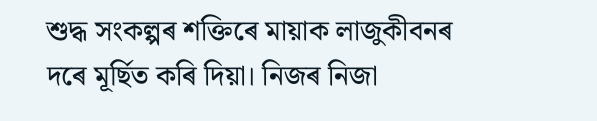শুদ্ধ সংকল্পৰ শক্তিৰে মায়াক লাজুকীবনৰ দৰে মূৰ্ছিত কৰি দিয়া। নিজৰ নিজা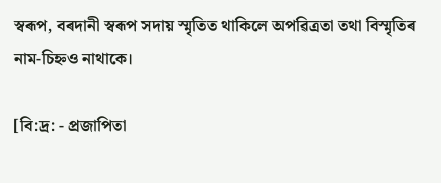স্বৰূপ, বৰদানী স্বৰূপ সদায় স্মৃতিত থাকিলে অপৱিত্ৰতা তথা বিস্মৃতিৰ নাম-চিহ্নও নাথাকে।

[বি:দ্ৰ: - প্ৰজাপিতা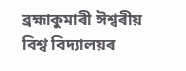ব্ৰহ্মাকুমাৰী ঈশ্বৰীয় বিশ্ব বিদ্যালয়ৰ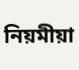নিয়মীয়া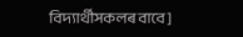বিদ্যাৰ্থীসকলৰ বাবে]